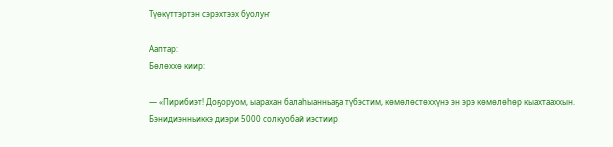Түөкүттэртэн сэрэхтээх буолуҥ

Ааптар:
Бөлөххө киир:

— «Пирибиэт! Доҕоруом, ыарахан балаһыанньаҕа түбэстим, көмөлөстөххүнэ эн эрэ көмөлөһөр кыахтааххын. Бэнидиэнньиккэ диэри 5000 солкуобай иэстиир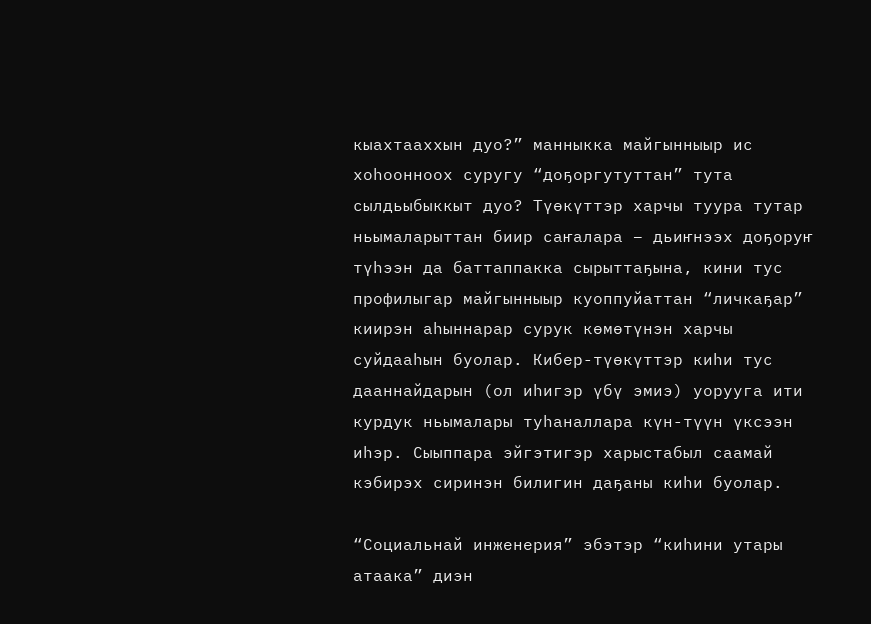кыахтааххын дуо?” манныкка майгынныыр ис хоһоонноох суругу “доҕоргутуттан” тута сылдьыбыккыт дуо? Түөкүттэр харчы туура тутар ньымаларыттан биир саҥалара – дьиҥнээх доҕоруҥ түһээн да баттаппакка сырыттаҕына, кини тус профилыгар майгынныыр куоппуйаттан “личкаҕар” киирэн аһыннарар сурук көмөтүнэн харчы суйдааһын буолар. Кибер-түөкүттэр киһи тус дааннайдарын (ол иһигэр үбү эмиэ) уорууга ити курдук ньымалары туһаналлара күн-түүн үксээн иһэр. Сыыппара эйгэтигэр харыстабыл саамай кэбирэх сиринэн билигин даҕаны киһи буолар.

“Социальнай инженерия” эбэтэр “киһини утары атаака” диэн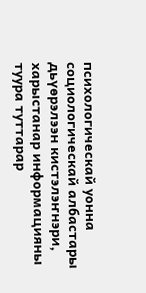психологическай уонна социологическай албастары дьүөрэлээн кистэлэҥнэри, харыстанар информацияны туура туттарар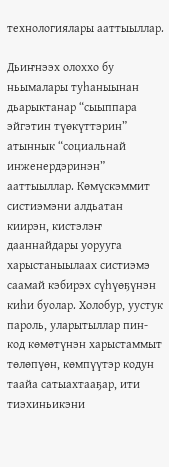технологиялары ааттыыллар.

Дьиҥнээх олоххо бу ньымалары туһаныынан дьарыктанар “сыыппара эйгэтин түөкүттэрин” атыннык “социальнай инженердэринэн” ааттыыллар. Көмүскэммит систиэмэни алдьатан киирэн, кистэлэҥ дааннайдары уорууга харыстаныылаах систиэмэ саамай кэбирэх сүһүөҕүнэн киһи буолар. Холобур, уустук пароль, уларытыллар пин-код көмөтүнэн харыстаммыт төлөпүөн, көмпүүтэр кодун таайа сатыахтааҕар, ити тиэхиньикэни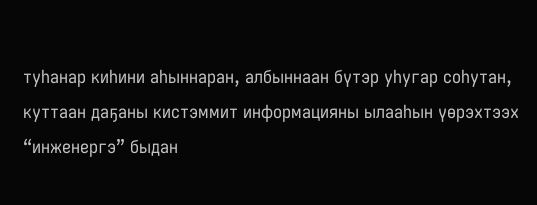туһанар киһини аһыннаран, албыннаан бүтэр уһугар соһутан, куттаан даҕаны кистэммит информацияны ылааһын үөрэхтээх “инженергэ” быдан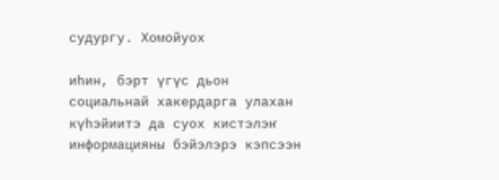судургу. Хомойуох

иһин, бэрт үгүс дьон социальнай хакердарга улахан күһэйиитэ да суох кистэлэҥ информацияны бэйэлэрэ кэпсээн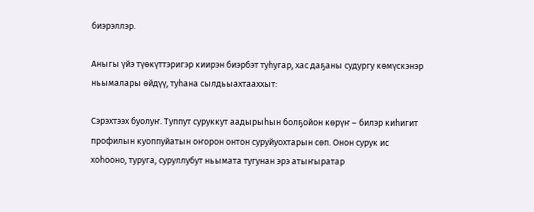биэрэллэр.

Аныгы үйэ түөкүттэригэр киирэн биэрбэт туһугар, хас даҕаны судургу көмүскэнэр ньымалары өйдүү, туһана сылдьыахтааххыт:

Сэрэхтээх буолуҥ. Туппут суруккут аадырыһын болҕойон көрүҥ – билэр киһигит профилын куоппуйатын оҥорон онтон суруйуохтарын сөп. Онон сурук ис хоһооно, туруга, суруллубут ньымата тугунан эрэ атыҥыратар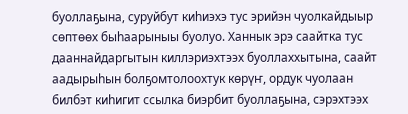буоллаҕына, суруйбут киһиэхэ тус эрийэн чуолкайдыыр сөптөөх быһаарыныы буолуо. Ханнык эрэ саайтка тус дааннайдаргытын киллэриэхтээх буоллаххытына, саайт аадырыһын болҕомтолоохтук көрүҥ, ордук чуолаан билбэт киһигит ссылка биэрбит буоллаҕына, сэрэхтээх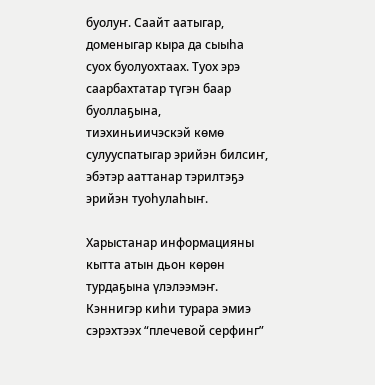буолуҥ. Саайт аатыгар, доменыгар кыра да сыыһа суох буолуохтаах. Туох эрэ саарбахтатар түгэн баар буоллаҕына, тиэхиньиичэскэй көмө сулууспатыгар эрийэн билсиҥ, эбэтэр ааттанар тэрилтэҕэ эрийэн туоһулаһыҥ.

Харыстанар информацияны кытта атын дьон көрөн турдаҕына үлэлээмэҥ. Кэннигэр киһи турара эмиэ сэрэхтээх “плечевой серфинг”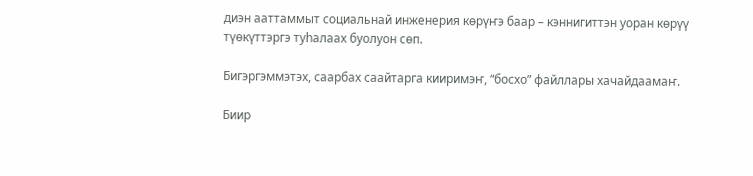диэн ааттаммыт социальнай инженерия көрүҥэ баар – кэннигиттэн уоран көрүү түөкүттэргэ туһалаах буолуон сөп.

Бигэргэммэтэх, саарбах саайтарга кииримэҥ, “босхо” файллары хачайдаамаҥ.

Биир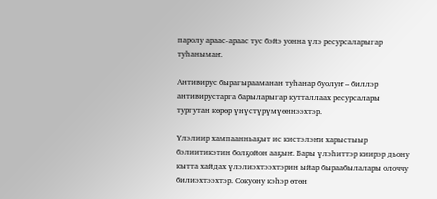паролу араас-араас тус бэйэ уонна үлэ ресурсаларыгар туһанымаҥ.

Антивирус бырагырааманан туһанар буолуҥ – биллэр антивирустарга барыларыгар кутталлаах ресурсалары тургутан көрөр үнүстүрүмүөннээхтэр.

Үлэлиир хампаанньаҕыт ис кистэлэҥи харыстыыр бэлиитикэтин болҕойон ааҕыҥ. Бары үлэһиттэр киирэр дьону кытта хайдах үлэлиэхтээхтэрин ыйар быраабылалары олоччу билиэхтээхтэр. Сокуону кэһэр өтөн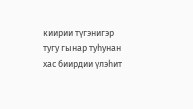киирии түгэнигэр тугу гынар туһунан хас биирдии үлэһит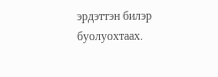эрдэттэн билэр буолуохтаах.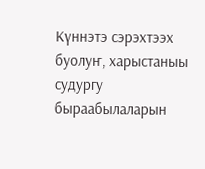Күннэтэ сэрэхтээх буолуҥ, харыстаныы судургу быраабылаларын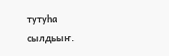тутуһа сылдьыҥ.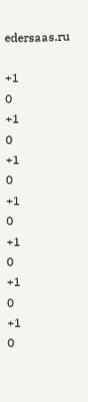edersaas.ru

+1
0
+1
0
+1
0
+1
0
+1
0
+1
0
+1
0